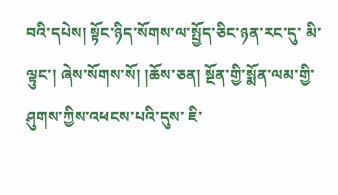བའི་དཔེས། སྟོང་ཉིད་སོགས་ལ་སྤྱོད་ཅིང་ཉན་རང་དུ་ མི་ལྟུང་། ཞེས་སོགས་སོ། །ཆོས་ཅན། སྔོན་གྱི་སྨོན་ལམ་གྱི་ཤུགས་ཀྱིས་འཕངས་པའི་དུས་ ཇི་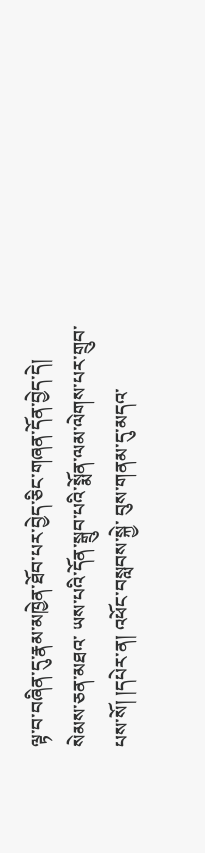ལྟ་བ་བཞིན་དུ་རྣམ་མཁྱེན་ཐོབ་པར་བྱེད་ཅིང་གཞན་དོན་བྱེད་དེ། སེམས་ཅན་མཐའ་ ཡས་པའི་དོན་སྒྲུབ་པའི་སྨོན་ལམ་ལེགས་པར་གྲུབ་པས་སོ། །དཔེར་ན། འཕོང་བསླབས་སྐྱེ་ བུས་གནམ་དུ་མདའ་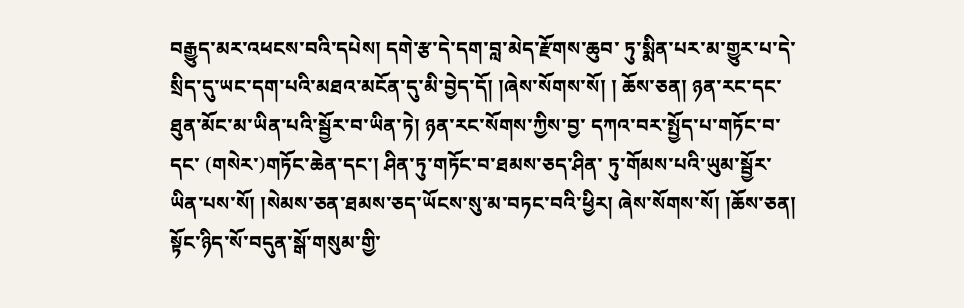བརྒྱུད་མར་འཕངས་བའི་དཔེས། དགེ་རྩ་དེ་དག་བླ་མེད་རྫོགས་ཆུབ་ ཏུ་སྨིན་པར་མ་གྱུར་པ་དེ་སྲིད་དུ་ཡང་དག་པའི་མཐའ་མངོན་དུ་མི་བྱེད་དོ། །ཞེས་སོགས་སོ། ། ཆོས་ཅན། ཉན་རང་དང་ཐུན་མོང་མ་ཡིན་པའི་སྦྱོར་བ་ཡིན་ཏེ། ཉན་རང་སོགས་ཀྱིས་བྱ་ དཀའ་བར་སྤྱོད་པ་གཏོང་བ་དང་ (གསེར་)གཏོང་ཆེན་དང་། ཤིན་ཏུ་གཏོང་བ་ཐམས་ཅད་ཤིན་ ཏུ་གོམས་པའི་ཡུམ་སྦྱོར་ཡིན་པས་སོ། །སེམས་ཅན་ཐམས་ཅད་ཡོངས་སུ་མ་བཏང་བའི་ཕྱིར། ཞེས་སོགས་སོ། །ཆོས་ཅན། སྟོང་ཉིད་སོ་བདུན་སྒོ་གསུམ་གྱི་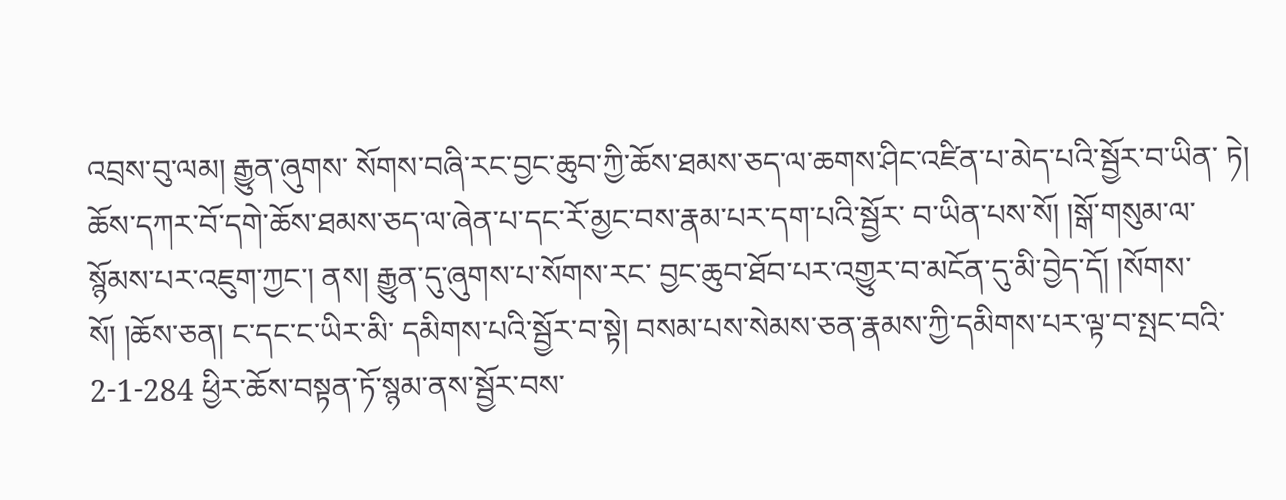འབྲས་བུ་ལམ། རྒྱུན་ཞུགས་ སོགས་བཞི་རང་བྱང་ཆུབ་ཀྱི་ཆོས་ཐམས་ཅད་ལ་ཆགས་ཤིང་འཛིན་པ་མེད་པའི་སྦྱོར་བ་ཡིན་ ཏེ། ཆོས་དཀར་བོ་དགེ་ཆོས་ཐམས་ཅད་ལ་ཞེན་པ་དང་རོ་མྱང་བས་རྣམ་པར་དག་པའི་སྦྱོར་ བ་ཡིན་པས་སོ། །སྒོ་གསུམ་ལ་སྙོམས་པར་འཇུག་ཀྱང་། ནས། རྒྱུན་དུ་ཞུགས་པ་སོགས་རང་ བྱང་ཆུབ་ཐོབ་པར་འགྱུར་བ་མངོན་དུ་མི་བྱེད་དོ། །སོགས་སོ། །ཆོས་ཅན། ང་དང་ང་ཡིར་མི་ དམིགས་པའི་སྦྱོར་བ་སྟེ། བསམ་པས་སེམས་ཅན་རྣམས་ཀྱི་དམིགས་པར་ལྟ་བ་སྤང་བའི་ 2-1-284 ཕྱིར་ཆོས་བསྟན་ཏོ་སྙམ་ནས་སྦྱོར་བས་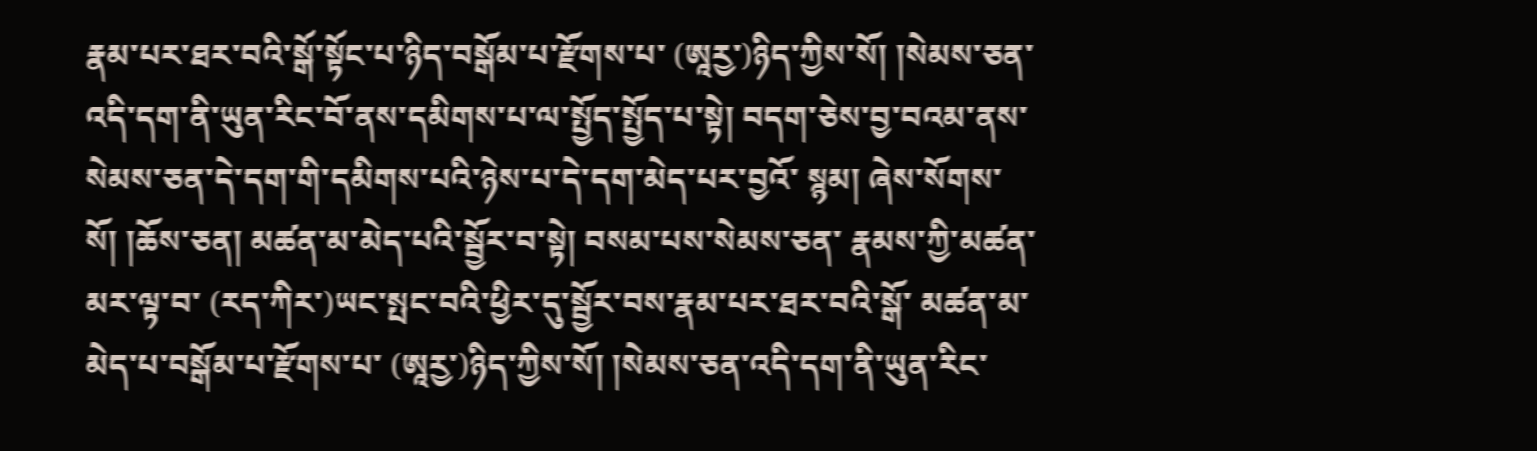རྣམ་པར་ཐར་བའི་སྒོ་སྟོང་པ་ཉིད་བསྒོམ་པ་རྫོགས་པ་ (ཨཱརྱ་)ཉིད་ཀྱིས་སོ། །སེམས་ཅན་འདི་དག་ནི་ཡུན་རིང་བོ་ནས་དམིགས་པ་ལ་སྤྱོད་སྤྱོད་པ་སྟེ། བདག་ཅེས་བྱ་བའམ་ནས་སེམས་ཅན་དེ་དག་གི་དམིགས་པའི་ཉེས་པ་དེ་དག་མེད་པར་བྱའོ་ སྙམ། ཞེས་སོགས་སོ། །ཆོས་ཅན། མཚན་མ་མེད་པའི་སྦྱོར་བ་སྟེ། བསམ་པས་སེམས་ཅན་ རྣམས་ཀྱི་མཚན་མར་ལྟ་བ་ (རད་ཀིར་)ཡང་སྤང་བའི་ཕྱིར་དུ་སྦྱོར་བས་རྣམ་པར་ཐར་བའི་སྒོ་ མཚན་མ་མེད་པ་བསྒོམ་པ་རྫོགས་པ་ (ཨཱརྱ་)ཉིད་ཀྱིས་སོ། །སེམས་ཅན་འདི་དག་ནི་ཡུན་རིང་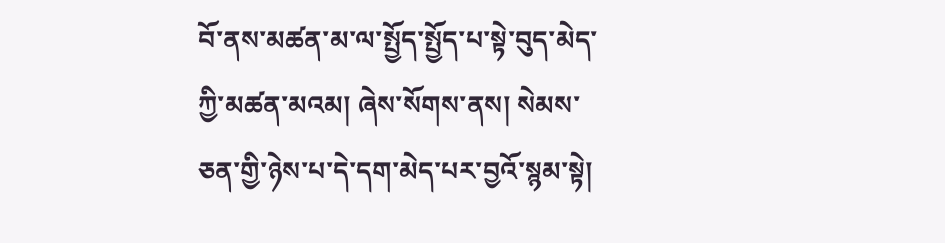བོ་ནས་མཚན་མ་ལ་སྤྱོད་སྤྱོད་པ་སྟེ་བུད་མེད་ཀྱི་མཚན་མའམ། ཞེས་སོགས་ནས། སེམས་ ཅན་གྱི་ཉེས་པ་དེ་དག་མེད་པར་བྱའོ་སྙམ་སྟེ།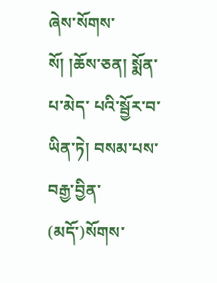ཞེས་སོགས་སོ། །ཆོས་ཅན། སྨོན་པ་མེད་ པའི་སྦྱོར་བ་ཡིན་ཏེ། བསམ་པས་བརྒྱ་བྱིན་ (མདོ་)སོགས་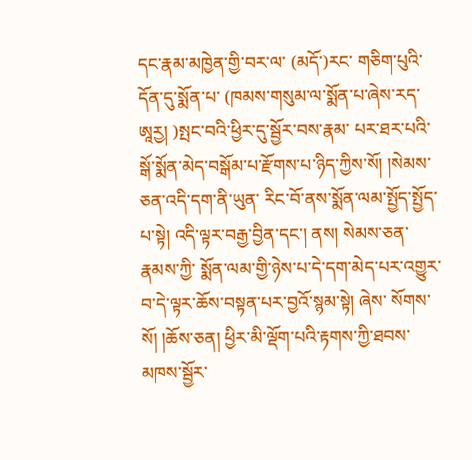དང་རྣམ་མཁྱེན་གྱི་བར་ལ་ (མདོ་)རང་ གཅིག་པུའི་དོན་དུ་སྨོན་པ་ (ཁམས་གསུམ་ལ་སྨོན་པ་ཞེས་རད་ཨཱརྱ། )སྤང་བའི་ཕྱིར་དུ་སྦྱོར་བས་རྣམ་ པར་ཐར་པའི་སྒོ་སྨོན་མེད་བསྒོམ་པ་རྫོགས་པ་ཉིད་ཀྱིས་སོ། །སེམས་ཅན་འདི་དག་ནི་ཡུན་ རིང་བོ་ནས་སྨོན་ལམ་སྤྱོད་སྤྱོད་པ་སྟེ། འདི་ལྟར་བརྒྱ་བྱིན་དང་། ནས། སེམས་ཅན་རྣམས་ཀྱི་ སྨོན་ལམ་གྱི་ཉེས་པ་དེ་དག་མེད་པར་འགྱུར་བ་དེ་ལྟར་ཆོས་བསྟན་པར་བྱའོ་སྙམ་སྟེ། ཞེས་ སོགས་སོ། །ཆོས་ཅན། ཕྱིར་མི་ལྡོག་པའི་རྟགས་ཀྱི་ཐབས་མཁས་སྦྱོར་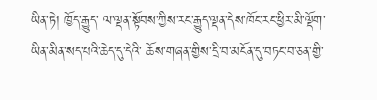ཡིན་ཏེ། ཁྱོད་རྒྱུད་ ལ་ལྡན་སྟོབས་ཀྱིས་རང་རྒྱུད་ལྡན་དེས་ཁོང་རང་ཕྱིར་མི་ལྡོག་ཡིན་མིན་སད་པའི་ཆེད་དུ་དེའི་ ཆོས་གཞན་གྱིས་དྲི་བ་མངོན་དུ་བཏང་བ་ཅན་གྱི་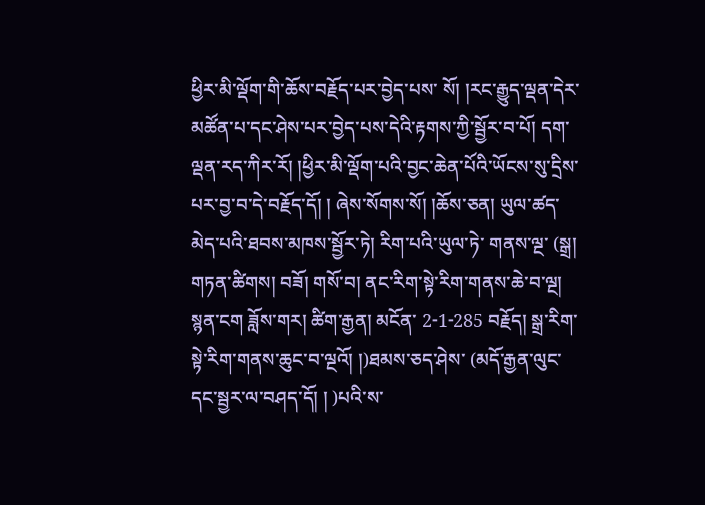ཕྱིར་མི་ལྡོག་གི་ཆོས་བརྗོད་པར་བྱེད་པས་ སོ། །རང་རྒྱུད་ལྡན་དེར་མཚོན་པ་དང་ཤེས་པར་བྱེད་པས་དེའི་རྟགས་ཀྱི་སྦྱོར་བ་པོ། དག་ ལྡན་རད་ཀིར་རོ། །ཕྱིར་མི་ལྡོག་པའི་བྱང་ཆེན་པོའི་ཡོངས་སུ་དྲིས་པར་བྱ་བ་དེ་བརྗོད་དོ། ། ཞེས་སོགས་སོ། །ཆོས་ཅན། ཡུལ་ཚད་མེད་པའི་ཐབས་མཁས་སྦྱོར་ཏེ། རིག་པའི་ཡུལ་ཏེ་ གནས་ལྔ་ (སྒྲ། གཏན་ཚིགས། བཟོ། གསོ་བ། ནང་རིག་སྟེ་རིག་གནས་ཆེ་བ་ལྔ། སྙན་ངག ཟློས་གར། ཚིག་རྒྱན། མངོན་ 2-1-285 བརྗོད། སྒྲ་རིག་སྟེ་རིག་གནས་ཆུང་བ་ལྔའོ། །)ཐམས་ཅད་ཤེས་ (མདོ་རྒྱན་ལུང་དང་སྦྱར་ལ་བཤད་དོ། ། )པའི་ས་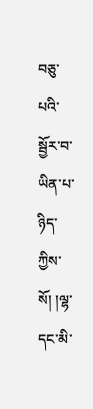བཅུ་ པའི་སྦྱོར་བ་ཡིན་པ་ཉིད་ཀྱིས་སོ། །ལྷ་དང་མི་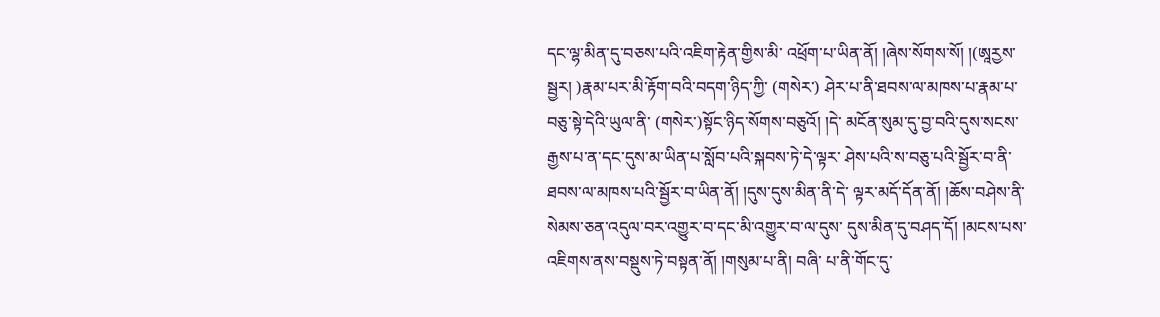དང་ལྷ་མིན་དུ་བཅས་པའི་འཇིག་རྟེན་གྱིས་མི་ འཕྲོག་པ་ཡིན་ནོ། །ཞེས་སོགས་སོ། །(ཨཱརྱས་སྦྱར། )རྣམ་པར་མི་རྟོག་བའི་བདག་ཉིད་ཀྱི་ (གསེར་) ཤེར་པ་ནི་ཐབས་ལ་མཁས་པ་རྣམ་པ་བཅུ་སྟེ་དེའི་ཡུལ་ནི་ (གསེར་)སྟོང་ཉིད་སོགས་བཅུའོ། །དེ་ མངོན་སུམ་དུ་བྱ་བའི་དུས་སངས་རྒྱས་པ་ན་དང་དུས་མ་ཡིན་པ་སློབ་པའི་སྐབས་ཏེ་དེ་ལྟར་ ཤེས་པའི་ས་བཅུ་པའི་སྦྱོར་བ་ནི་ཐབས་ལ་མཁས་པའི་སྦྱོར་བ་ཡིན་ནོ། །དུས་དུས་མིན་ནི་དེ་ ལྟར་མདོ་དོན་ནོ། །ཆོས་བཤེས་ནི་སེམས་ཅན་འདུལ་བར་འགྱུར་བ་དང་མི་འགྱུར་བ་ལ་དུས་ དུས་མིན་དུ་བཤད་དོ། །མངས་པས་འཇིགས་ནས་བསྡུས་ཏེ་བསྟན་ནོ། །གསུམ་པ་ནི། བཞི་ པ་ནི་གོང་དུ་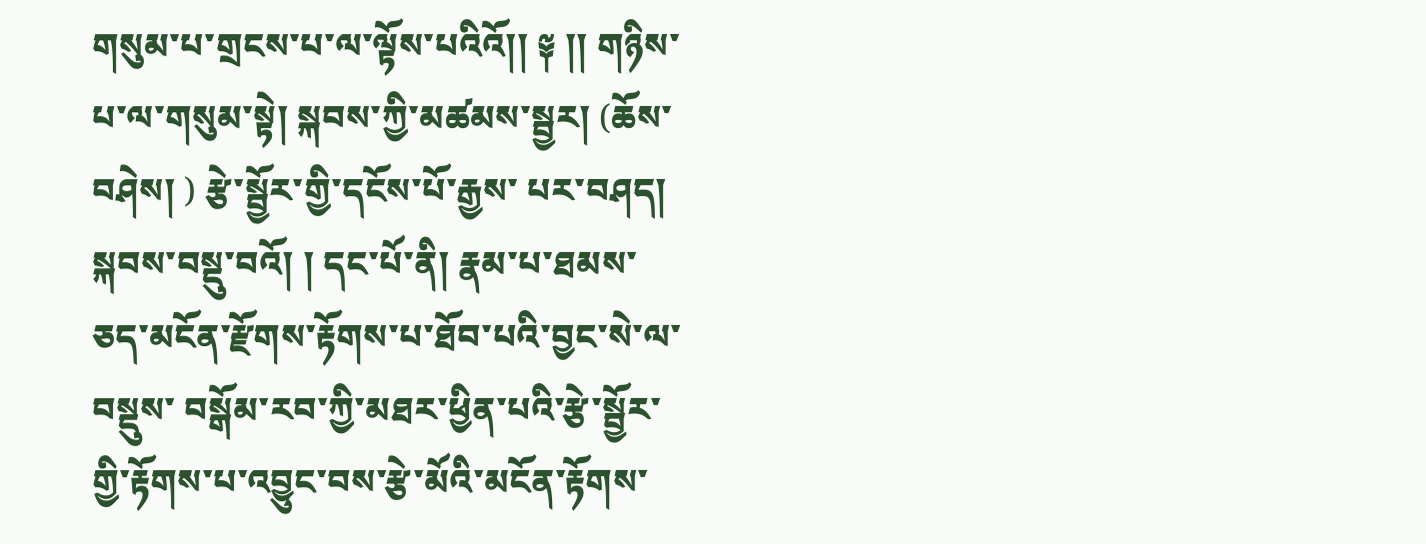གསུམ་པ་གྲངས་པ་ལ་ལྟོས་པའིའོ།། ༈ །། གཉིས་པ་ལ་གསུམ་སྟེ། སྐབས་ཀྱི་མཚམས་སྦྱར། (ཆོས་བཤེས། ) རྩེ་སྦྱོར་གྱི་དངོས་པོ་རྒྱས་ པར་བཤད། སྐབས་བསྡུ་བའོ། ། དང་པོ་ནི། རྣམ་པ་ཐམས་ཅད་མངོན་རྫོགས་རྟོགས་པ་ཐོབ་པའི་བྱང་སེ་ལ་བསྡུས་ བསྒོམ་རབ་ཀྱི་མཐར་ཕྱིན་པའི་རྩེ་སྦྱོར་གྱི་རྟོགས་པ་འབྱུང་བས་རྩེ་མོའི་མངོན་རྟོགས་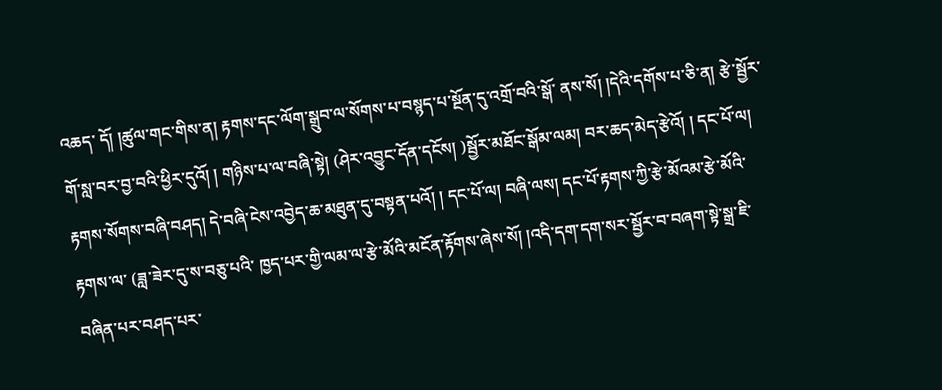འཆད་ དོ། །ཚུལ་གང་གིས་ན། རྟགས་དང་ལོག་སྒྲུབ་ལ་སོགས་པ་བསྙད་པ་སྔོན་དུ་འགྲོ་བའི་སྒོ་ ནས་སོ། །དེའི་དགོས་པ་ཅི་ན། རྩེ་སྦྱོར་གོ་སླ་བར་བྱ་བའི་ཕྱིར་དུའོ། ། གཉིས་པ་ལ་བཞི་སྟེ། (ཤེར་འབྱུང་དོན་དངོས། )སྦྱོར་མཐོང་སྒོམ་ལམ། བར་ཆད་མེད་རྩེའོ། ། དང་པོ་ལ། རྟགས་སོགས་བཞི་བཤད། དེ་བཞི་ངེས་འབྱེད་ཆ་མཐུན་དུ་བསྟན་པའོ། ། དང་པོ་ལ། བཞི་ལས། དང་པོ་རྟགས་ཀྱི་རྩེ་མོའམ་རྩེ་མོའི་རྟགས་ལ་ (ཟླ་ཟེར་དུ་ས་བཅུ་པའི་ ཁྱད་པར་གྱི་ལམ་ལ་རྩེ་མོའི་མངོན་རྟོགས་ཞེས་སོ། །འདི་དག་དག་སར་སྦྱོར་བ་བཞག་སྟེ་སྒྲ་ཇི་བཞིན་པར་བཤད་པར་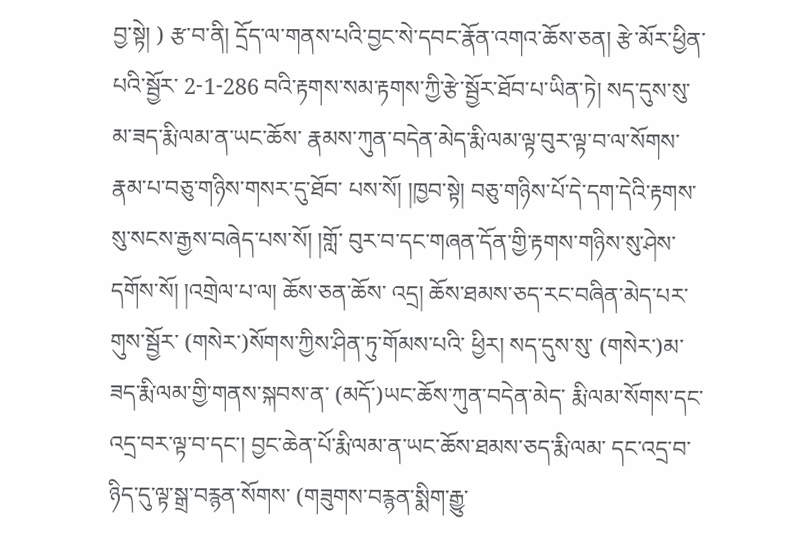བྱ་སྟེ། ) རྩ་བ་ནི། དྲོད་ལ་གནས་པའི་བྱང་སེ་དབང་རྣོན་འགའ་ཆོས་ཅན། རྩེ་མོར་ཕྱིན་པའི་སྦྱོར་ 2-1-286 བའི་རྟགས་སམ་རྟགས་ཀྱི་རྩེ་སྦྱོར་ཐོབ་པ་ཡིན་ཏེ། སད་དུས་སུ་མ་ཟད་རྨི་ལམ་ན་ཡང་ཆོས་ རྣམས་ཀུན་བདེན་མེད་རྨི་ལམ་ལྟ་བུར་ལྟ་བ་ལ་སོགས་རྣམ་པ་བཅུ་གཉིས་གསར་དུ་ཐོབ་ པས་སོ། །ཁྱབ་སྟེ། བཅུ་གཉིས་པོ་དེ་དག་དེའི་རྟགས་སུ་སངས་རྒྱས་བཞེད་པས་སོ། །གློ་ བུར་བ་དང་གཞན་དོན་གྱི་རྟགས་གཉིས་སུ་ཤེས་དགོས་སོ། །འགྲེལ་པ་ལ། ཆོས་ཅན་ཆོས་ འདྲ། ཆོས་ཐམས་ཅད་རང་བཞིན་མེད་པར་གུས་སྦྱོར་ (གསེར་)སོགས་ཀྱིས་ཤིན་ཏུ་གོམས་པའི་ ཕྱིར། སད་དུས་སུ་ (གསེར་)མ་ཟད་རྨི་ལམ་གྱི་གནས་སྐབས་ན་ (མདོ་)ཡང་ཆོས་ཀུན་བདེན་མེད་ རྨི་ལམ་སོགས་དང་འདྲ་བར་ལྟ་བ་དང་། བྱང་ཆེན་པོ་རྨི་ལམ་ན་ཡང་ཆོས་ཐམས་ཅད་རྨི་ལམ་ དང་འདྲ་བ་ཉིད་དུ་ལྟ་སྒྲ་བརྙན་སོགས་ (གཟུགས་བརྙན་སྨིག་རྒྱུ་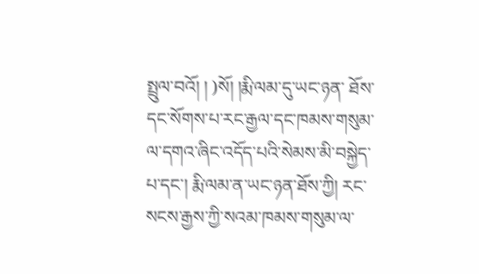སྤྲུལ་བའོ། ། )སོ། །རྨི་ལམ་དུ་ཡང་ཉན་ ཐོས་དང་སོགས་པ་རང་རྒྱལ་དང་ཁམས་གསུམ་ལ་དགའ་ཞིང་འདོད་པའི་སེམས་མི་བསྐྱེད་ པ་དང་། རྨི་ལམ་ན་ཡང་ཉན་ཐོས་ཀྱི། རང་སངས་རྒྱས་ཀྱི་སའམ་ཁམས་གསུམ་ལ་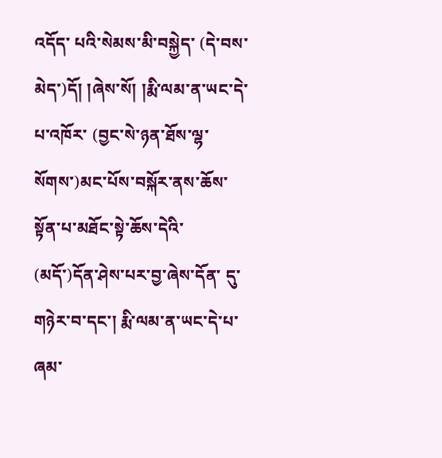འདོད་ པའི་སེམས་མི་བསྐྱེད་ (དེ་བས་མེད་)དོ། །ཞེས་སོ། །རྨི་ལམ་ན་ཡང་དེ་པ་འཁོར་ (བྱང་སེ་ཉན་ཐོས་ལྷ་ སོགས་)མང་པོས་བསྐོར་ནས་ཆོས་སྟོན་པ་མཐོང་སྟེ་ཆོས་དེའི་ (མདོ་)དོན་ཤེས་པར་བྱ་ཞེས་དོན་ དུ་གཉེར་བ་དང་། རྨི་ལམ་ན་ཡང་དེ་པ་ཞམ་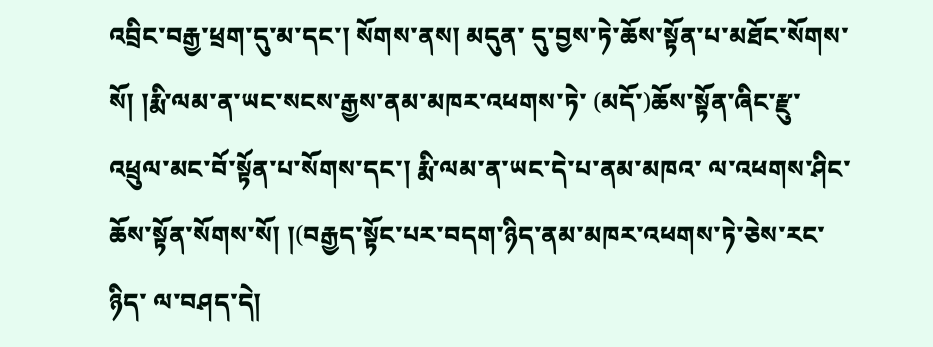འབྲིང་བརྒྱ་ཕྲག་དུ་མ་དང་། སོགས་ནས། མདུན་ དུ་བྱས་ཏེ་ཆོས་སྟོན་པ་མཐོང་སོགས་སོ། །རྨི་ལམ་ན་ཡང་སངས་རྒྱས་ནམ་མཁར་འཕགས་ཏེ་ (མདོ་)ཆོས་སྟོན་ཞིང་རྫུ་འཕྲུལ་མང་བོ་སྟོན་པ་སོགས་དང་། རྨི་ལམ་ན་ཡང་དེ་པ་ནམ་མཁའ་ ལ་འཕགས་ཤིང་ཆོས་སྟོན་སོགས་སོ། །(བརྒྱད་སྟོང་པར་བདག་ཉིད་ནམ་མཁར་འཕགས་ཏེ་ཅེས་རང་ཉིད་ ལ་བཤད་དེ།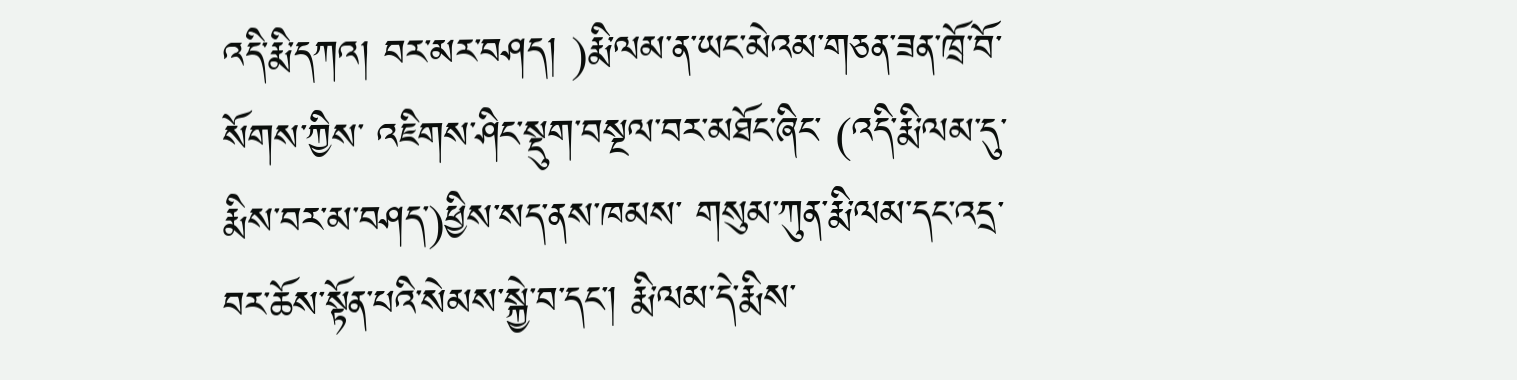འདི་རྨི་དཀའ། བར་མར་བཤད། )རྨི་ལམ་ན་ཡང་མེའམ་གཅན་ཟན་ཁྲོ་བོ་སོགས་ཀྱིས་ འཇིགས་ཤིང་སྡུག་བསྔལ་བར་མཐོང་ཞིང་ (འདི་རྨི་ལམ་དུ་རྨིས་བར་མ་བཤད་)ཕྱིས་སད་ནས་ཁམས་ གསུམ་ཀུན་རྨི་ལམ་དང་འདྲ་བར་ཆོས་སྟོན་པའི་སེམས་སྐྱེ་བ་དང་། རྨི་ལམ་དེ་རྨིས་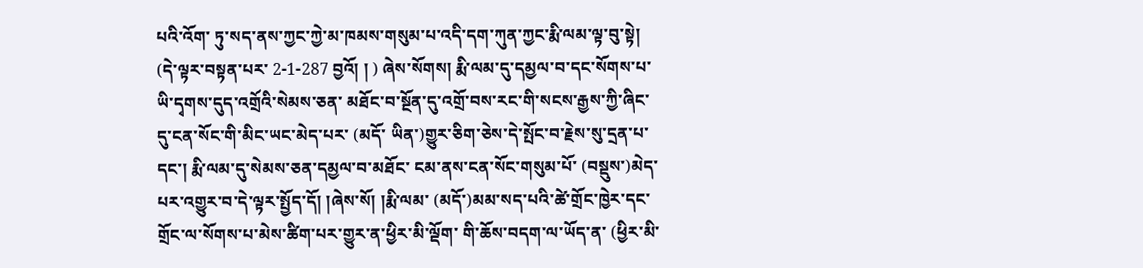པའི་འོག་ ཏུ་སད་ནས་ཀྱང་ཀྱེ་མ་ཁམས་གསུམ་པ་འདི་དག་ཀུན་ཀྱང་རྨི་ལམ་ལྟ་བུ་སྟེ། (དེ་ལྟར་བསྟན་པར་ 2-1-287 བྱའོ། ། ) ཞེས་སོགས། རྨི་ལམ་དུ་དམྱལ་བ་དང་སོགས་པ་ཡི་དྭགས་དུད་འགྲོའི་སེམས་ཅན་ མཐོང་བ་སྔོན་དུ་འགྲོ་བས་རང་གི་སངས་རྒྱས་ཀྱི་ཞིང་དུ་ངན་སོང་གི་མིང་ཡང་མེད་པར་ (མདོ་ ཡིན་)གྱུར་ཅིག་ཅེས་དེ་སྤོང་བ་རྗེས་སུ་དྲན་པ་དང་། རྨི་ལམ་དུ་སེམས་ཅན་དམྱལ་བ་མཐོང་ ངམ་ནས་ངན་སོང་གསུམ་པོ་ (བསྡུས་)མེད་པར་འགྱུར་བ་དེ་ལྟར་སྤྱོད་དོ། །ཞེས་སོ། །རྨི་ལམ་ (མདོ་)མམ་སད་པའི་ཚེ་གྲོང་ཁྱེར་དང་གྲོང་ལ་སོགས་པ་མེས་ཚིག་པར་གྱུར་ན་ཕྱིར་མི་ལྡོག་ གི་ཆོས་བདག་ལ་ཡོད་ན་ (ཕྱིར་མི་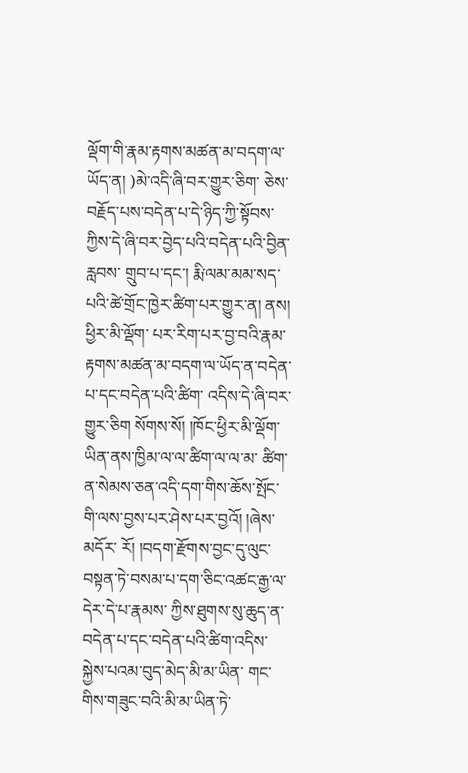ལྡོག་གི་རྣམ་རྟགས་མཚན་མ་བདག་ལ་ཡོད་ན། )མེ་འདི་ཞི་བར་གྱུར་ཅིག་ ཅེས་བརྗོད་པས་བདེན་པ་དེ་ཉིད་ཀྱི་སྟོབས་ཀྱིས་དེ་ཞི་བར་བྱེད་པའི་བདེན་པའི་བྱིན་རླབས་ གྲུབ་པ་དང་། རྨི་ལམ་མམ་སད་པའི་ཚེ་གྲོང་ཁྱེར་ཚིག་པར་གྱུར་ན། ནས། ཕྱིར་མི་ལྡོག་ པར་རིག་པར་བྱ་བའི་རྣམ་རྟགས་མཚན་མ་བདག་ལ་ཡོད་ན་བདེན་པ་དང་བདེན་པའི་ཚིག་ འདིས་དེ་ཞི་བར་གྱུར་ཅིག སོགས་སོ། །ཁོང་ཕྱིར་མི་ལྡོག་ཡིན་ནས་ཁྱིམ་ལ་ལ་ཚིག་ལ་ལ་མ་ ཚིག་ན་སེམས་ཅན་འདི་དག་གིས་ཆོས་སྤོང་གི་ལས་བྱས་པར་ཤེས་པར་བྱའོ། །ཞེས་མདོར་ རོ། །བདག་རྫོགས་བྱང་དུ་ལུང་བསྟན་ཏེ་བསམ་པ་དག་ཅིང་འཚང་རྒྱ་ལ་དེར་དེ་པ་རྣམས་ ཀྱིས་ཐུགས་སུ་ཆུད་ན་བདེན་པ་དང་བདེན་པའི་ཚིག་འདིས་སྐྱེས་པའམ་བུད་མེད་མི་མ་ཡིན་ གང་གིས་གཟུང་བའི་མི་མ་ཡིན་ཏེ་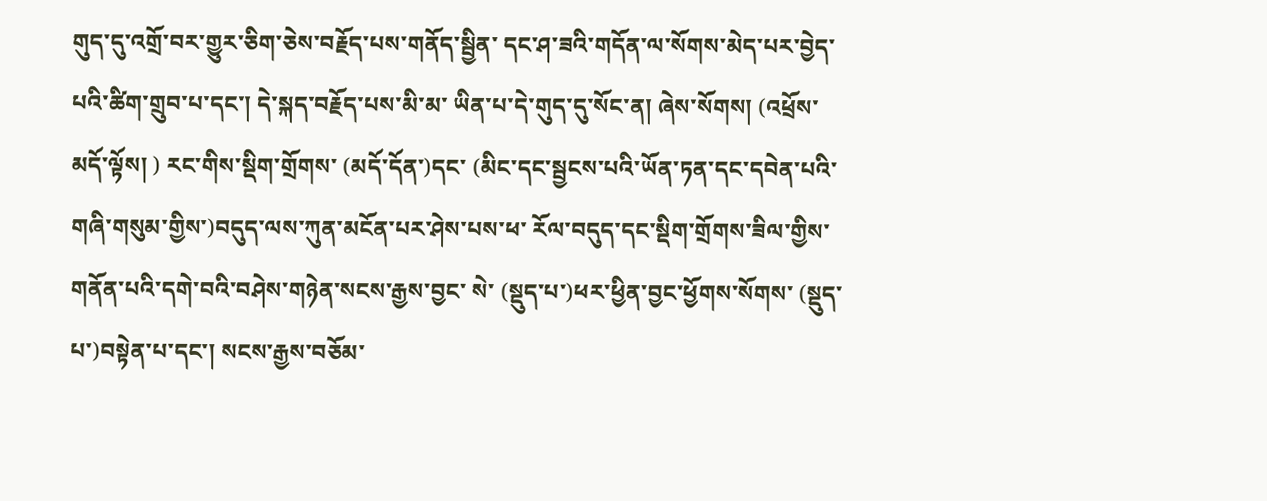གུད་དུ་འགྲོ་བར་གྱུར་ཅིག་ཅེས་བརྗོད་པས་གནོད་སྦྱིན་ དང་ཤ་ཟའི་གདོན་ལ་སོགས་མེད་པར་བྱེད་པའི་ཚིག་གྲུབ་པ་དང་། དེ་སྐད་བརྗོད་པས་མི་མ་ ཡིན་པ་དེ་གུད་དུ་སོང་ན། ཞེས་སོགས། (འཕྲོས་མདོ་ལྟོས། ) རང་གིས་སྡིག་གྲོགས་ (མདོ་དོན་)དང་ (མིང་དང་སྦྱངས་པའི་ཡོན་ཏན་དང་དབེན་པའི་གཞི་གསུམ་གྱིས་)བདུད་ལས་ཀུན་མངོན་པར་ཤེས་པས་ཕ་ རོལ་བདུད་དང་སྡིག་གྲོགས་ཟིལ་གྱིས་གནོན་པའི་དགེ་བའི་བཤེས་གཉེན་སངས་རྒྱས་བྱང་ སེ་ (སྡུད་པ་)ཕར་ཕྱིན་བྱང་ཕྱོགས་སོགས་ (སྡུད་པ་)བསྟེན་པ་དང་། སངས་རྒྱས་བཅོམ་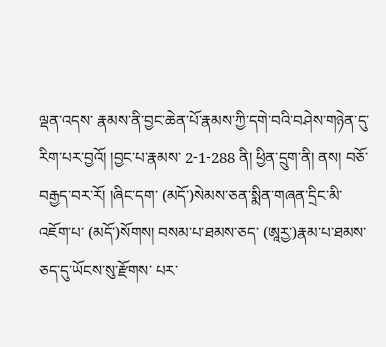ལྡན་འདས་ རྣམས་ནི་བྱང་ཆེན་པོ་རྣམས་ཀྱི་དགེ་བའི་བཤེས་གཉེན་དུ་རིག་པར་བྱའོ། །བྱང་པ་རྣམས་ 2-1-288 ནི། ཕྱིན་དྲུག་ནི། ནས། བཅོ་བརྒྱད་བར་རོ། །ཞིང་དག་ (མདོ་)སེམས་ཅན་སྨིན་གཞན་དྲིང་མི་ འཇོག་པ་ (མདོ་)སོགས། བསམ་པ་ཐམས་ཅད་ (ཨཱརྱ་)རྣམ་པ་ཐམས་ཅད་དུ་ཡོངས་སུ་རྫོགས་ པར་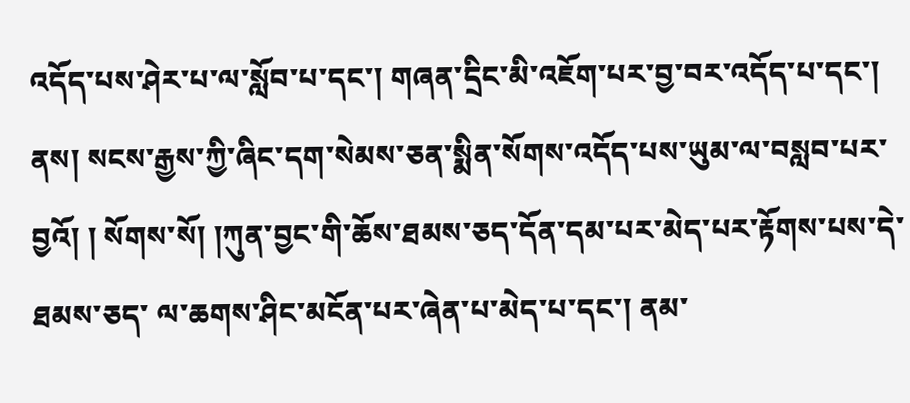འདོད་པས་ཤེར་པ་ལ་སློབ་པ་དང་། གཞན་དྲིང་མི་འཇོག་པར་བྱ་བར་འདོད་པ་དང་། ནས། སངས་རྒྱས་ཀྱི་ཞིང་དག་སེམས་ཅན་སྨིན་སོགས་འདོད་པས་ཡུམ་ལ་བསླབ་པར་བྱའོ། ། སོགས་སོ། །ཀུན་བྱང་གི་ཆོས་ཐམས་ཅད་དོན་དམ་པར་མེད་པར་རྟོགས་པས་དེ་ཐམས་ཅད་ ལ་ཆགས་ཤིང་མངོན་པར་ཞེན་པ་མེད་པ་དང་། ནམ་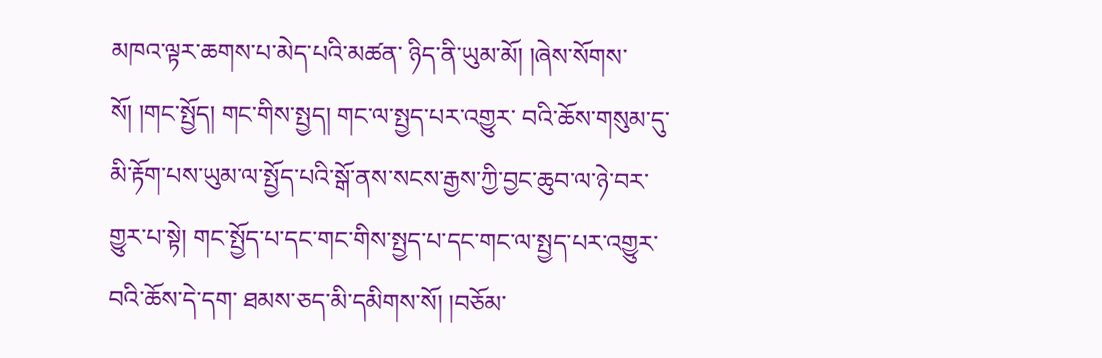མཁའ་ལྟར་ཆགས་པ་མེད་པའི་མཚན་ ཉིད་ནི་ཡུམ་མོ། །ཞེས་སོགས་སོ། །གང་སྤྱོད། གང་གིས་སྤྱད། གང་ལ་སྤྱད་པར་འགྱུར་ བའི་ཆོས་གསུམ་དུ་མི་རྟོག་པས་ཡུམ་ལ་སྤྱོད་པའི་སྒོ་ནས་སངས་རྒྱས་ཀྱི་བྱང་ཆུབ་ལ་ཉེ་བར་ གྱུར་པ་སྟེ། གང་སྤྱོད་པ་དང་གང་གིས་སྤྱད་པ་དང་གང་ལ་སྤྱད་པར་འགྱུར་བའི་ཆོས་དེ་དག་ ཐམས་ཅད་མི་དམིགས་སོ། །བཅོམ་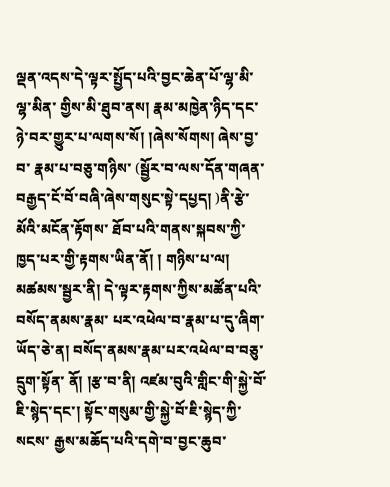ལྡན་འདས་དེ་ལྟར་སྤྱོད་པའི་བྱང་ཆེན་པོ་ལྷ་མི་ལྷ་མིན་ གྱིས་མི་ཐུབ་ནས། རྣམ་མཁྱེན་ཉིད་དང་ཉེ་བར་གྱུར་པ་ལགས་སོ། །ཞེས་སོགས། ཞེས་བྱ་བ་ རྣམ་པ་བཅུ་གཉིས་ (སྦྱོར་བ་ལས་དོན་གཞན་བརྒྱད་ངོ་བོ་བཞི་ཞེས་གསུང་སྟེ་དཔྱད། )ནི་རྩེ་མོའི་མངོན་རྟོགས་ ཐོབ་པའི་གནས་སྐབས་ཀྱི་ཁྱད་པར་གྱི་རྟགས་ཡིན་ནོ། ། གཉིས་པ་ལ། མཚམས་སྦྱར་ནི། དེ་ལྟར་རྟགས་ཀྱིས་མཚོན་པའི་བསོད་ནམས་རྣམ་ པར་འཕེལ་བ་རྣམ་པ་དུ་ཞིག་ཡོད་ཅེ་ན། བསོད་ནམས་རྣམ་པར་འཕེལ་བ་བཅུ་དྲུག་སྟོན་ ནོ། །རྩ་བ་ནི། འཛམ་བུའི་གླིང་གི་སྐྱེ་བོ་ཇི་སྙེད་དང་། སྟོང་གསུམ་གྱི་སྐྱེ་བོ་ཇི་སྙེད་ཀྱི་སངས་ རྒྱས་མཆོད་པའི་དགེ་བ་བྱང་ཆུབ་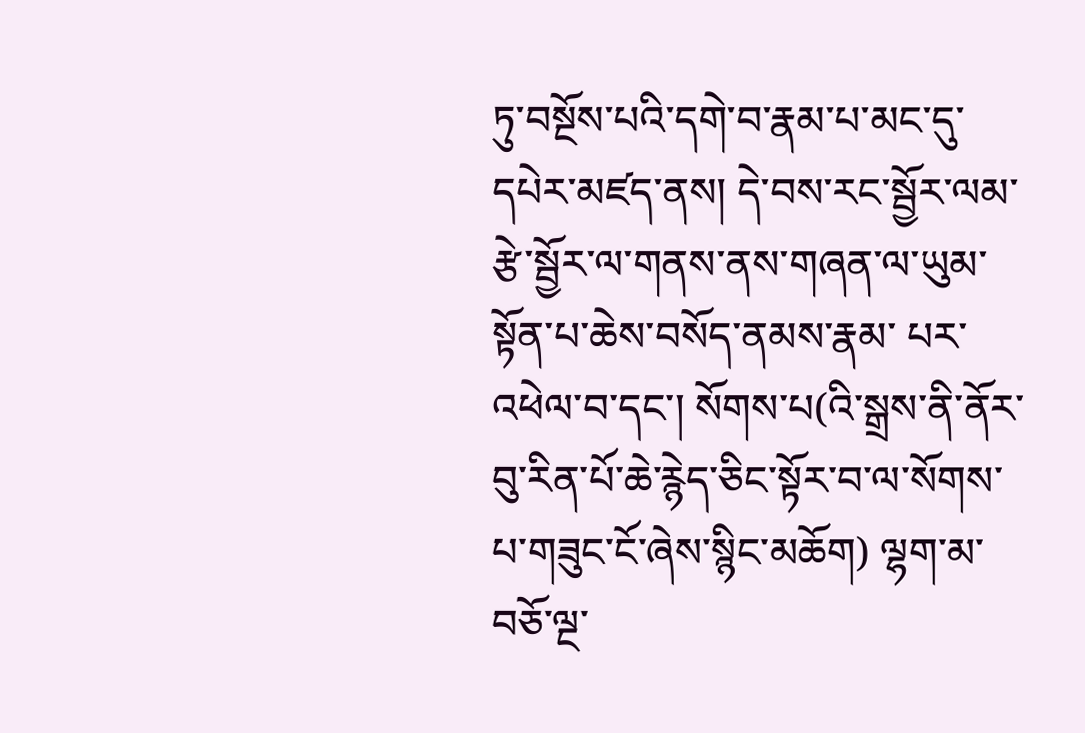ཏུ་བསྔོས་པའི་དགེ་བ་རྣམ་པ་མང་དུ་དཔེར་མཛད་ནས། དེ་བས་རང་སྦྱོར་ལམ་རྩེ་སྦྱོར་ལ་གནས་ནས་གཞན་ལ་ཡུམ་སྟོན་པ་ཆེས་བསོད་ནམས་རྣམ་ པར་འཕེལ་བ་དང་། སོགས་པ(འི་སྒྲས་ནི་ནོར་བུ་རིན་པོ་ཆེ་རྙེད་ཅིང་སྟོར་བ་ལ་སོགས་པ་གཟུང་ངོ་ཞེས་སྙིང་མཆོག) ལྷག་མ་བཅོ་ལྔ་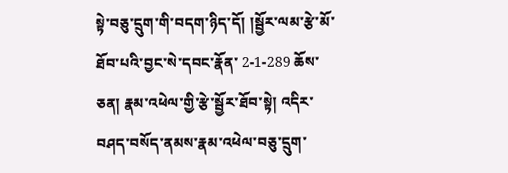སྟེ་བཅུ་དྲུག་གི་བདག་ཉིད་དོ། །སྦྱོར་ལམ་རྩེ་མོ་ཐོབ་པའི་བྱང་སེ་དབང་རྣོན་ 2-1-289 ཆོས་ཅན། རྣམ་འཕེལ་གྱི་རྩེ་སྦྱོར་ཐོབ་སྟེ། འདིར་བཤད་བསོད་ནམས་རྣམ་འཕེལ་བཅུ་དྲུག་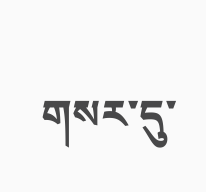གསར་དུ་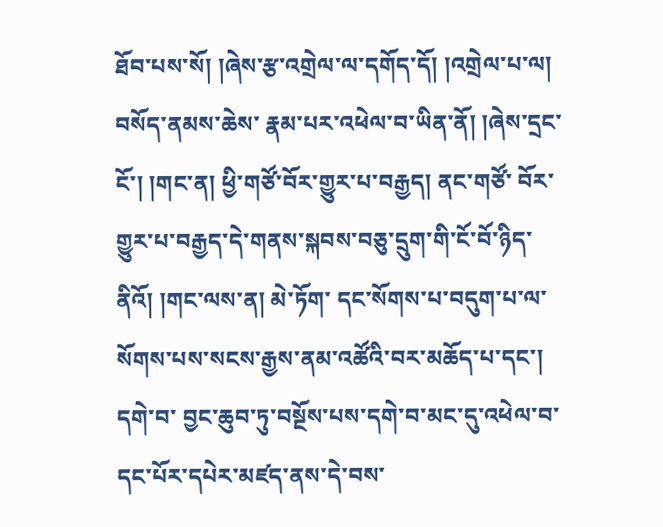ཐོབ་པས་སོ། །ཞེས་རྩ་འགྲེལ་ལ་དགོད་དོ། །འགྲེལ་པ་ལ། བསོད་ནམས་ཆེས་ རྣམ་པར་འཕེལ་བ་ཡིན་ནོ། །ཞེས་དྲང་ངོ་། །གང་ན། ཕྱི་གཙོ་བོར་གྱུར་པ་བརྒྱད། ནང་གཙོ་ བོར་གྱུར་པ་བརྒྱད་དེ་གནས་སྐབས་བཅུ་དྲུག་གི་ངོ་བོ་ཉིད་ནིའོ། །གང་ལས་ན། མེ་ཏོག་ དང་སོགས་པ་བདུག་པ་ལ་སོགས་པས་སངས་རྒྱས་ནམ་འཚོའི་བར་མཆོད་པ་དང་། དགེ་བ་ བྱང་ཆུབ་ཏུ་བསྔོས་པས་དགེ་བ་མང་དུ་འཕེལ་བ་དང་པོར་དཔེར་མཛད་ནས་དེ་བས་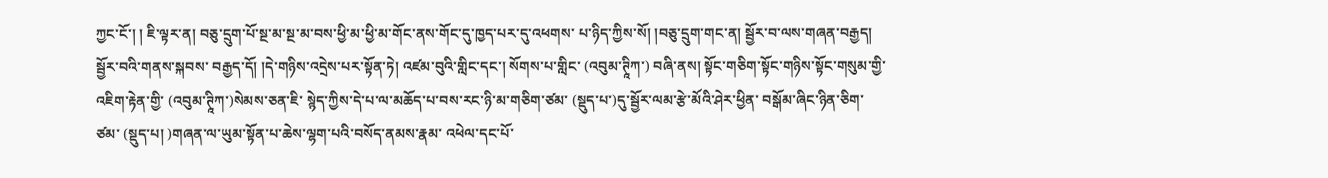ཀྱང་ངོ་། ། ཇི་ལྟར་ན། བཅུ་དྲུག་པོ་སྔ་མ་སྔ་མ་བས་ཕྱི་མ་ཕྱི་མ་གོང་ནས་གོང་དུ་ཁྱད་པར་དུ་འཕགས་ པ་ཉིད་ཀྱིས་སོ། །བཅུ་དྲུག་གང་ན། སྦྱོར་བ་ལས་གཞན་བརྒྱད། སྦྱོར་བའི་གནས་སྐབས་ བརྒྱད་དོ། །དེ་གཉིས་འདྲེས་པར་སྟོན་ཏེ། འཛམ་བུའི་གླིང་དང་། སོགས་པ་གླིང་ (འབུམ་ཊཱིཀ་) བཞི་ནས། སྟོང་གཅིག་སྟོང་གཉིས་སྟོང་གསུམ་གྱི་འཇིག་རྟེན་གྱི་ (འབུམ་ཊཱིཀ་)སེམས་ཅན་ཇི་ སྙེད་ཀྱིས་དེ་པ་ལ་མཆོད་པ་བས་རང་ཉི་མ་གཅིག་ཙམ་ (སྡུད་པ་)དུ་སྦྱོར་ལམ་རྩེ་མོའི་ཤེར་ཕྱིན་ བསྒོམ་ཞིང་ཉིན་ཅིག་ཙམ་ (སྡུད་པ། )གཞན་ལ་ཡུམ་སྟོན་པ་ཆེས་ལྷག་པའི་བསོད་ནམས་རྣམ་ འཕེལ་དང་པོ་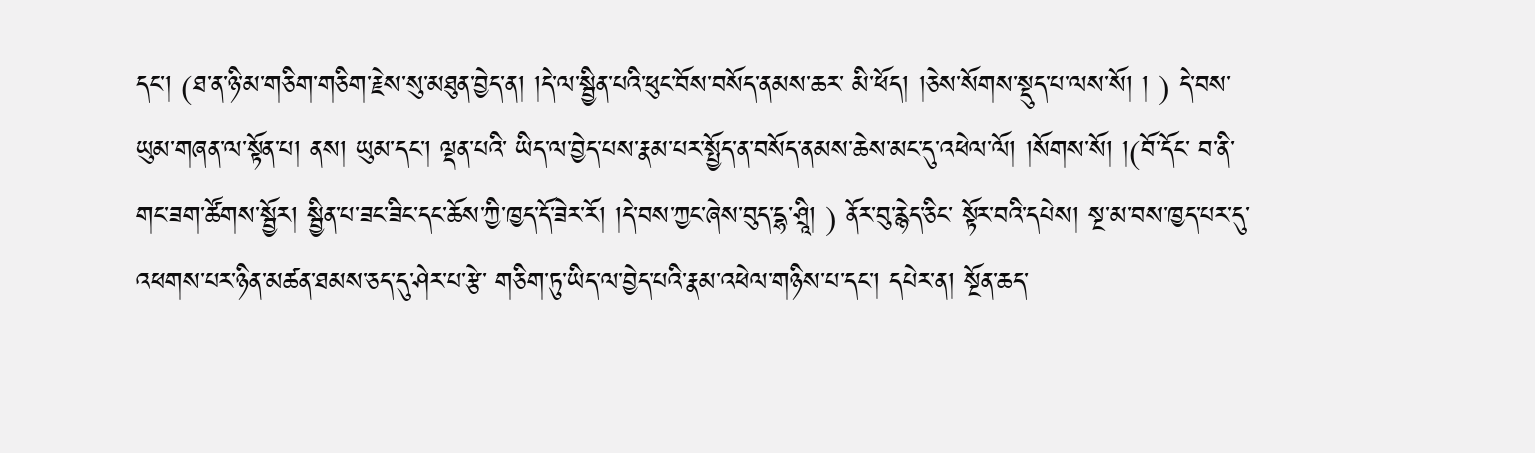དང་། (ཐ་ན་ཉི་མ་གཅིག་གཅིག་རྗེས་སུ་མཐུན་བྱེད་ན། །དེ་ལ་སྦྱིན་པའི་ཕུང་བོས་བསོད་ནམས་ཆར་ མི་ཕོད། །ཅེས་སོགས་སྡུད་པ་ལས་སོ། ། ) དེ་བས་ཡུམ་གཞན་ལ་སྟོན་པ། ནས། ཡུམ་དང་། ལྡན་པའི་ ཡིད་ལ་བྱེད་པས་རྣམ་པར་སྤྱོད་ན་བསོད་ནམས་ཆེས་མང་དུ་འཕེལ་ལོ། །སོགས་སོ། །(བོ་དོང་ བ་ནི་གང་ཟག་ཚོགས་སྦྱོར། སྦྱིན་པ་ཟང་ཟིང་དང་ཆོས་ཀྱི་ཁྱད་དོ་ཟེར་རོ། །དེ་བས་ཀྱང་ཞེས་བུད་དྷ་ཤྲཱི། ) ནོར་བུ་རྙེད་ཅིང་ སྟོར་བའི་དཔེས། སྔ་མ་བས་ཁྱད་པར་དུ་འཕགས་པར་ཉིན་མཚན་ཐམས་ཅད་དུ་ཤེར་པ་རྩེ་ གཅིག་ཏུ་ཡིད་ལ་བྱེད་པའི་རྣམ་འཕེལ་གཉིས་པ་དང་། དཔེར་ན། སྔོན་ཆད་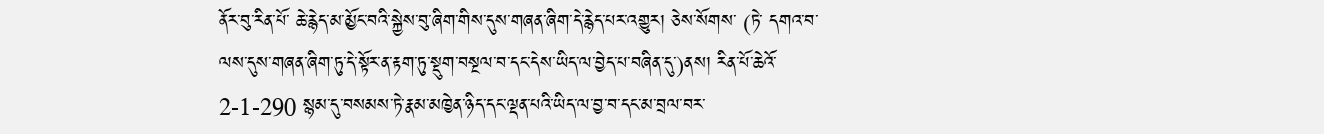ནོར་བུ་རིན་པོ་ ཆེ་རྙེད་མ་མྱོང་བའི་སྐྱེས་བུ་ཞིག་གིས་དུས་གཞན་ཞིག་དེ་རྙེད་པར་འགྱུར། ཅེས་སོགས་ (ཏེ་ དགའ་བ་ལས་དུས་གཞན་ཞིག་ཏུ་དེ་སྟོར་ན་རྟག་ཏུ་སྡུག་བསྔལ་བ་དང་དེས་ཡིད་ལ་བྱེད་པ་བཞིན་དུ་)ནས། རིན་པོ་ཆེའོ་ 2-1-290 སྙམ་དུ་བསམས་ཏེ་རྣམ་མཁྱེན་ཉིད་དང་ལྡན་པའི་ཡིད་ལ་བྱ་བ་དང་མ་བྲལ་བར་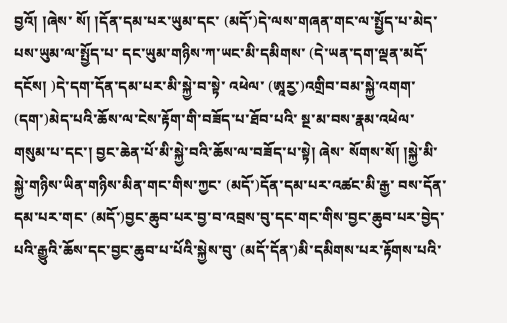བྱའོ། །ཞེས་ སོ། །དོན་དམ་པར་ཡུམ་དང་ (མདོ་)དེ་ལས་གཞན་གང་ལ་སྤྱོད་པ་མེད་པས་ཡུམ་ལ་སྤྱོད་པ་ དང་ཡུམ་གཉིས་ཀ་ཡང་མི་དམིགས་ (དེ་ཡན་དག་ལྡན་མདོ་དངོས། )དེ་དག་དོན་དམ་པར་མི་སྐྱེ་བ་སྟེ་ འཕེལ་ (ཨཱརྱ་)འགྲིབ་བམ་སྐྱེ་འགག་ (དག་)མེད་པའི་ཆོས་ལ་ངེས་རྟོག་གི་བཟོད་པ་ཐོབ་པའི་ སྔ་མ་བས་རྣམ་འཕེལ་གསུམ་པ་དང་། བྱང་ཆེན་པོ་མི་སྐྱེ་བའི་ཆོས་ལ་བཟོད་པ་སྟེ། ཞེས་ སོགས་སོ། །སྐྱེ་མི་སྐྱེ་གཉིས་ཡིན་གཉིས་མིན་གང་གིས་ཀྱང་ (མདོ་)དོན་དམ་པར་འཚང་མི་རྒྱ་ བས་དོན་དམ་པར་གང་ (མདོ་)བྱང་ཆུབ་པར་བྱ་བ་འབྲས་བུ་དང་གང་གིས་བྱང་ཆུབ་པར་བྱེད་ པའི་རྒྱུའི་ཆོས་དང་བྱང་ཆུབ་པ་པོའི་སྐྱེས་བུ་ (མདོ་དོན་)མི་དམིགས་པར་རྟོགས་པའི་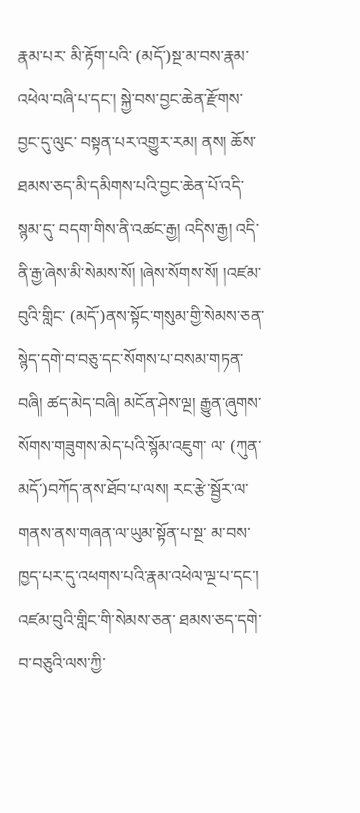རྣམ་པར་ མི་རྟོག་པའི་ (མདོ་)སྔ་མ་བས་རྣམ་འཕེལ་བཞི་པ་དང་། སྐྱེ་བས་བྱང་ཆེན་རྫོགས་བྱང་དུ་ལུང་ བསྟན་པར་འགྱུར་རམ། ནས། ཆོས་ཐམས་ཅད་མི་དམིགས་པའི་བྱང་ཆེན་པོ་འདི་སྙམ་དུ་ བདག་གིས་ནི་འཚང་རྒྱ། འདིས་རྒྱ། འདི་ནི་རྒྱ་ཞེས་མི་སེམས་སོ། །ཞེས་སོགས་སོ། །འཛམ་ བུའི་གླིང་ (མདོ་)ནས་སྟོང་གསུམ་གྱི་སེམས་ཅན་སྙེད་དགེ་བ་བཅུ་དང་སོགས་པ་བསམ་གཏན་ བཞི། ཚད་མེད་བཞི། མངོན་ཤེས་ལྔ། རྒྱུན་ཞུགས་སོགས་གཟུགས་མེད་པའི་སྙོམ་འཇུག་ ལ་ (ཀུན་མདོ་)བཀོད་ནས་ཐོབ་པ་ལས། རང་རྩེ་སྦྱོར་ལ་གནས་ནས་གཞན་ལ་ཡུམ་སྟོན་པ་སྔ་ མ་བས་ཁྱད་པར་དུ་འཕགས་པའི་རྣམ་འཕེལ་ལྔ་པ་དང་། འཛམ་བུའི་གླིང་གི་སེམས་ཅན་ ཐམས་ཅད་དགེ་བ་བཅུའི་ལས་ཀྱི་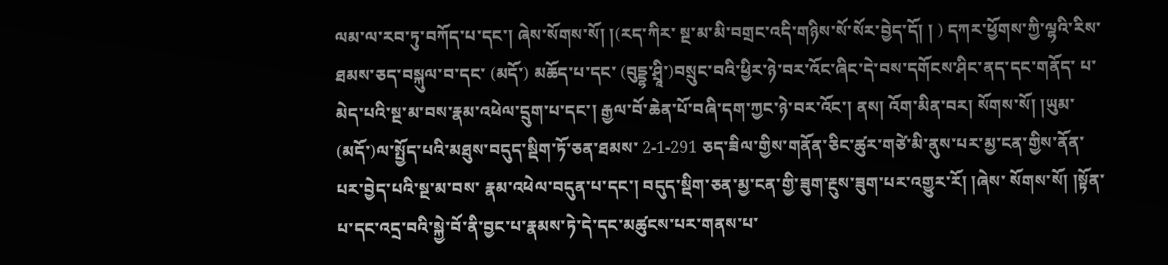ལམ་ལ་རབ་ཏུ་བཀོད་པ་དང་། ཞེས་སོགས་སོ། །(རད་ཀིར་ སྔ་མ་མི་བགྲང་འདི་གཉིས་སོ་སོར་བྱེད་དོ། ། ) དཀར་ཕྱོགས་ཀྱི་ལྷའི་རིས་ཐམས་ཅད་བསྐུལ་བ་དང་ (མདོ་) མཆོད་པ་དང་ (བུདྡྷ་ཤྲཱི་)བསྲུང་བའི་ཕྱིར་ཉེ་བར་འོང་ཞིང་དེ་བས་དགོངས་ཤིང་ནད་དང་གནོད་ པ་མེད་པའི་སྔ་མ་བས་རྣམ་འཕེལ་དྲུག་པ་དང་། རྒྱལ་བོ་ཆེན་པོ་བཞི་དག་ཀྱང་ཉེ་བར་འོང་། ནས། འོག་མིན་བར། སོགས་སོ། །ཡུམ་ (མདོ་)ལ་སྤྱོད་པའི་མཐུས་བདུད་སྡིག་ཏོ་ཅན་ཐམས་ 2-1-291 ཅད་ཟིལ་གྱིས་གནོན་ཅིང་ཚུར་གཙེ་མི་ནུས་པར་མྱ་ངན་གྱིས་ནོན་པར་བྱེད་པའི་སྔ་མ་བས་ རྣམ་འཕེལ་བདུན་པ་དང་། བདུད་སྡིག་ཅན་མྱ་ངན་གྱི་ཟུག་རྔུས་ཟུག་པར་འགྱུར་རོ། །ཞེས་ སོགས་སོ། །སྟོན་པ་དང་འདྲ་བའི་སྐྱེ་བོ་ནི་བྱང་པ་རྣམས་ཏེ་དེ་དང་མཚུངས་པར་གནས་པ་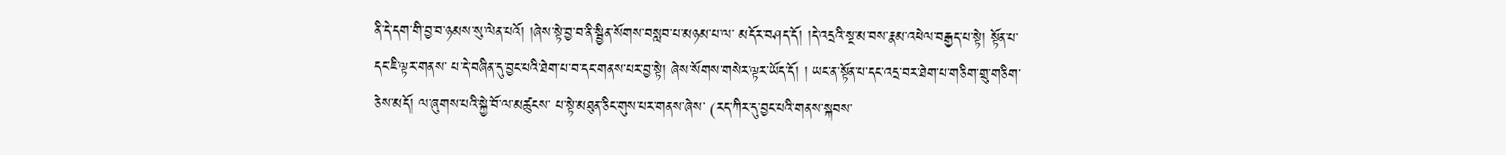ནི་དེ་དག་གི་བྱ་བ་ཉམས་སུ་ལེན་པའོ། །ཞེས་སྟེ་བྱ་བ་ནི་སྦྱིན་སོགས་བསླབ་པ་མཉམ་པ་ལ་ མདོར་བཤད་དོ། །དེ་འདྲའི་སྔ་མ་བས་རྣམ་འཕེལ་བརྒྱད་པ་སྟེ། སྟོན་པ་དང་ཇི་ལྟར་གནས་ པ་དེ་བཞིན་དུ་བྱང་པའི་ཐེག་པ་བ་དང་གནས་པར་བྱ་སྟེ། ཞེས་སོགས་གསེར་ལྟར་ཡོད་དོ། ། ཡང་ན་སྟོན་པ་དང་འདྲ་བར་ཐེག་པ་གཅིག་གྲུ་གཅིག་ཅེས་མདོ། ལ་ཞུགས་པའི་སྐྱེ་བོ་ལ་མཚུངས་ པ་སྟེ་མཐུན་ཅིང་གུས་པར་གནས་ཞེས་ (རད་ཀིར་དུ་བྱང་པའི་གནས་སྐབས་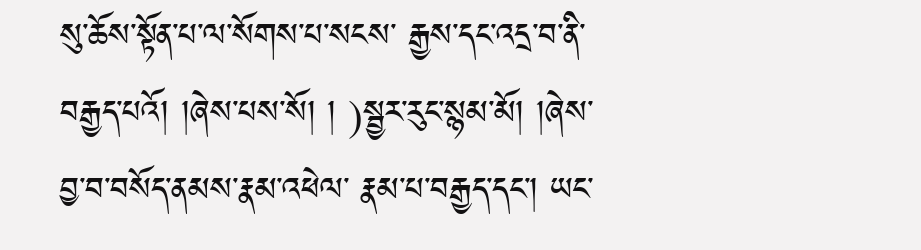སུ་ཆོས་སྟོན་པ་ལ་སོགས་པ་སངས་ རྒྱས་དང་འདྲ་བ་ནི་བརྒྱད་པའོ། །ཞེས་པས་སོ། ། )སྦྱར་རུང་སྙམ་མོ། །ཞེས་བྱ་བ་བསོད་ནམས་རྣམ་འཕེལ་ རྣམ་པ་བརྒྱད་དང་། ཡང་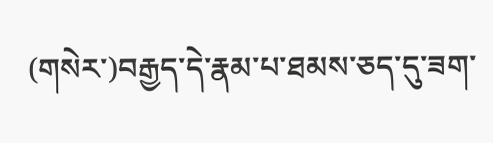(གསེར་)བརྒྱད་དེ་རྣམ་པ་ཐམས་ཅད་དུ་ཟག་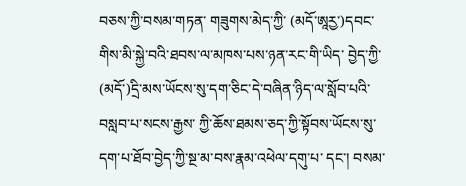བཅས་ཀྱི་བསམ་གཏན་ གཟུགས་མེད་ཀྱི་ (མདོ་ཨཱརྱ་)དབང་གིས་མི་སྐྱེ་བའི་ཐབས་ལ་མཁས་པས་ཉན་རང་གི་ཡིད་ བྱེད་ཀྱི་ (མདོ་)དྲི་མས་ཡོངས་སུ་དག་ཅིང་དེ་བཞིན་ཉིད་ལ་སློབ་པའི་བསླབ་པ་སངས་རྒྱས་ ཀྱི་ཆོས་ཐམས་ཅད་ཀྱི་སྟོབས་ཡོངས་སུ་དག་པ་ཐོབ་བྱེད་ཀྱི་སྔ་མ་བས་རྣམ་འཕེལ་དགུ་པ་ དང་། བསམ་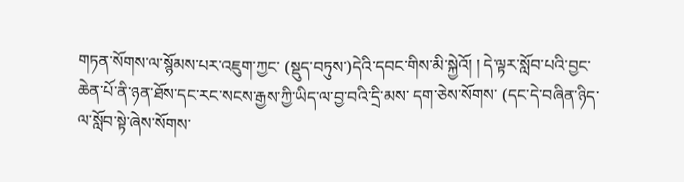གཏན་སོགས་ལ་སྙོམས་པར་འཇུག་ཀྱང་ (སྡུད་བཏུས་)དེའི་དབང་གིས་མི་སྐྱེའོ། ། དེ་ལྟར་སློབ་པའི་བྱང་ཆེན་པོ་ནི་ཉན་ཐོས་དང་རང་སངས་རྒྱས་ཀྱི་ཡིད་ལ་བྱ་བའི་དྲི་མས་ དག་ཅེས་སོགས་ (དང་དེ་བཞིན་ཉིད་ལ་སློབ་སྟེ་ཞེས་སོགས་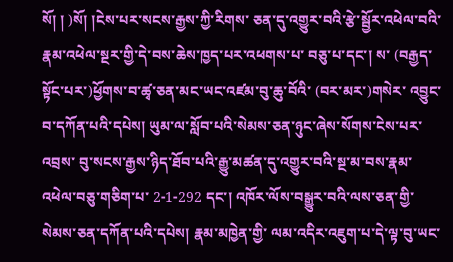སོ། ། )སོ། །ངེས་པར་སངས་རྒྱས་ཀྱི་རིགས་ ཅན་དུ་འགྱུར་བའི་རྩེ་སྦྱོར་འཕེལ་བའི་རྣམ་འཕེལ་སྔར་གྱི་དེ་བས་ཆེས་ཁྱད་པར་འཕགས་པ་ བཅུ་པ་དང་། ས་ (བརྒྱད་སྟོང་པར་)ཕྱོགས་བ་ཚྭ་ཅན་མང་ཡང་འཛམ་བུ་ཆུ་བོའི་ (བར་མར་)གསེར་ འབྱུང་བ་དཀོན་པའི་དཔེས། ཡུམ་ལ་སློབ་པའི་སེམས་ཅན་ཉུང་ཞེས་སོགས་ངེས་པར་འབྲས་ བུ་སངས་རྒྱས་ཉིད་ཐོབ་པའི་རྒྱུ་མཚན་དུ་འགྱུར་བའི་སྔ་མ་བས་རྣམ་འཕེལ་བཅུ་གཅིག་པ་ 2-1-292 དང་། འཁོར་ལོས་བསྒྱུར་བའི་ལས་ཅན་གྱི་སེམས་ཅན་དཀོན་པའི་དཔེས། རྣམ་མཁྱེན་གྱི་ ལམ་འདིར་འཇུག་པ་དེ་ལྟ་བུ་ཡང་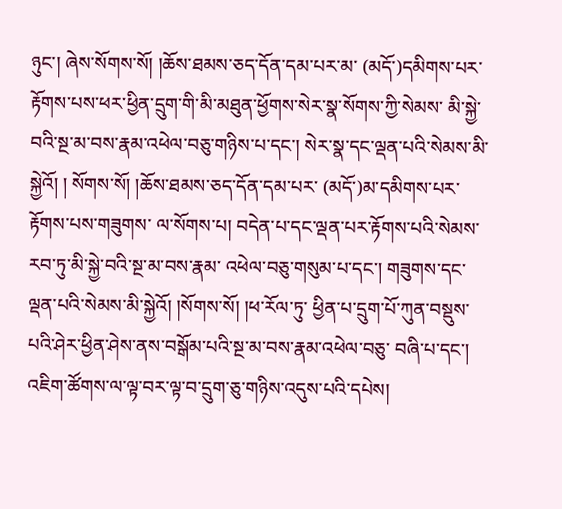ཉུང་། ཞེས་སོགས་སོ། །ཆོས་ཐམས་ཅད་དོན་དམ་པར་མ་ (མདོ་)དམིགས་པར་རྟོགས་པས་ཕར་ཕྱིན་དྲུག་གི་མི་མཐུན་ཕྱོགས་སེར་སྣ་སོགས་ཀྱི་སེམས་ མི་སྐྱེ་བའི་སྔ་མ་བས་རྣམ་འཕེལ་བཅུ་གཉིས་པ་དང་། སེར་སྣ་དང་ལྡན་པའི་སེམས་མི་སྐྱེའོ། ། སོགས་སོ། །ཆོས་ཐམས་ཅད་དོན་དམ་པར་ (མདོ་)མ་དམིགས་པར་རྟོགས་པས་གཟུགས་ ལ་སོགས་པ། བདེན་པ་དང་ལྡན་པར་རྟོགས་པའི་སེམས་རབ་ཏུ་མི་སྐྱེ་བའི་སྔ་མ་བས་རྣམ་ འཕེལ་བཅུ་གསུམ་པ་དང་། གཟུགས་དང་ལྡན་པའི་སེམས་མི་སྐྱེའོ། །སོགས་སོ། །ཕ་རོལ་ཏུ་ ཕྱིན་པ་དྲུག་པོ་ཀུན་བསྡུས་པའི་ཤེར་ཕྱིན་ཤེས་ནས་བསྒོམ་པའི་སྔ་མ་བས་རྣམ་འཕེལ་བཅུ་ བཞི་པ་དང་། འཇིག་ཚོགས་ལ་ལྟ་བར་ལྟ་བ་དྲུག་ཅུ་གཉིས་འདུས་པའི་དཔེས།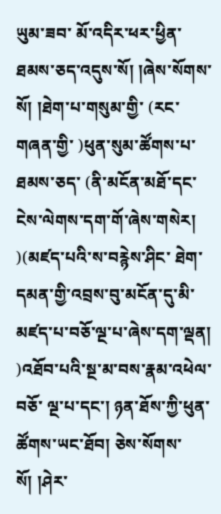ཡུམ་ཟབ་ མོ་འདིར་ཕར་ཕྱིན་ཐམས་ཅད་འདུས་སོ། །ཞེས་སོགས་སོ། །ཐེག་པ་གསུམ་གྱི་ (རང་གཞན་གྱི་ )ཕུན་སུམ་ཚོགས་པ་ཐམས་ཅད་ (ནི་མངོན་མཐོ་དང་ངེས་ལེགས་དག་གོ་ཞེས་གསེར། )(མཛད་པའི་ས་བརྙེས་ཤིང་ ཐེག་དམན་གྱི་འབྲས་བུ་མངོན་དུ་མི་མཛད་པ་བཅོ་ལྔ་པ་ཞེས་དག་ལྡན། )འཐོབ་པའི་སྔ་མ་བས་རྣམ་འཕེལ་བཅོ་ ལྔ་པ་དང་། ཉན་ཐོས་ཀྱི་ཕུན་ཚོགས་ཡང་ཐོབ། ཅེས་སོགས་སོ། །ཤེར་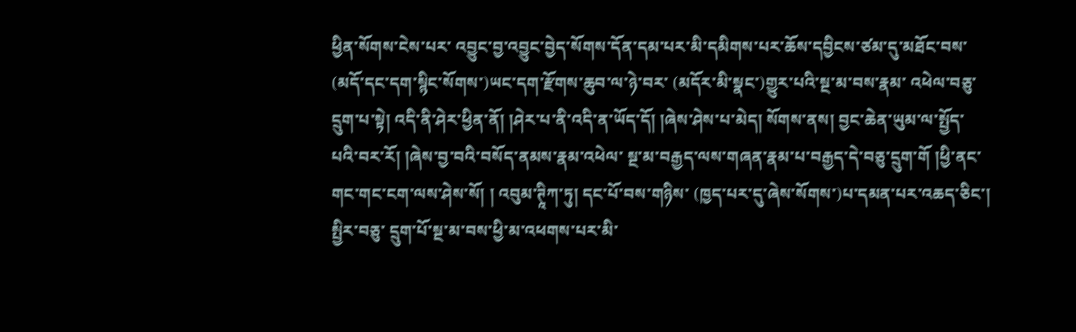ཕྱིན་སོགས་ངེས་པར་ འབྱུང་བྱ་འབྱུང་བྱེད་སོགས་དོན་དམ་པར་མི་དམིགས་པར་ཆོས་དབྱིངས་ཙམ་དུ་མཐོང་བས་ (མདོ་དང་དག་སྙིང་སོགས་)ཡང་དག་རྫོགས་ཆུབ་ལ་ཉེ་བར་ (མདོར་མི་སྣང་)གྱུར་པའི་སྔ་མ་བས་རྣམ་ འཕེལ་བཅུ་དྲུག་པ་སྟེ། འདི་ནི་ཤེར་ཕྱིན་ནོ། །ཤེར་པ་ནི་འདི་ན་ཡོད་དོ། །ཞེས་ཤེས་པ་མེད། སོགས་ནས། བྱང་ཆེན་ཡུམ་ལ་སྤྱོད་པའི་བར་རོ། །ཞེས་བྱ་བའི་བསོད་ནམས་རྣམ་འཕེལ་ སྔ་མ་བརྒྱད་ལས་གཞན་རྣམ་པ་བརྒྱད་དེ་བཅུ་དྲུག་གོ །ཕྱི་ནང་གང་གང་ངག་ལས་ཤེས་སོ། ། འབུམ་ཊཱིཀ་ཏུ། དང་པོ་བས་གཉིས་ (ཁྱད་པར་དུ་ཞེས་སོགས་)པ་དམན་པར་འཆད་ཅིང་། སྤྱིར་བཅུ་ དྲུག་པོ་སྔ་མ་བས་ཕྱི་མ་འཕགས་པར་མི་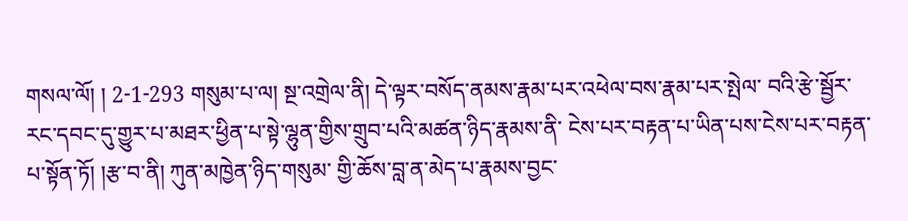གསལ་ལོ། ། 2-1-293 གསུམ་པ་ལ། སྔ་འགྲེལ་ནི། དེ་ལྟར་བསོད་ནམས་རྣམ་པར་འཕེལ་བས་རྣམ་པར་སྤེལ་ བའི་རྩེ་སྦྱོར་རང་དབང་དུ་གྱུར་པ་མཐར་ཕྱིན་པ་སྟེ་ལྷུན་གྱིས་གྲུབ་པའི་མཚན་ཉིད་རྣམས་ནི་ ངེས་པར་བརྟན་པ་ཡིན་པས་ངེས་པར་བརྟན་པ་སྟོན་ཏོ། །རྩ་བ་ནི། ཀུན་མཁྱེན་ཉིད་གསུམ་ གྱི་ཆོས་བླ་ན་མེད་པ་རྣམས་བྱང་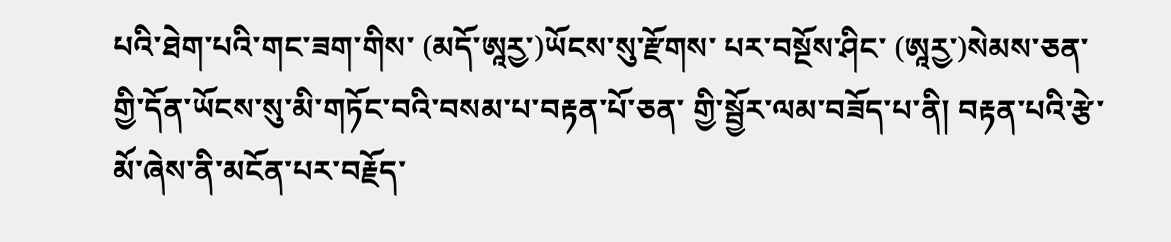པའི་ཐེག་པའི་གང་ཟག་གིས་ (མདོ་ཨཱརྱ་)ཡོངས་སུ་རྫོགས་ པར་བསྔོས་ཤིང་ (ཨཱརྱ་)སེམས་ཅན་གྱི་དོན་ཡོངས་སུ་མི་གཏོང་བའི་བསམ་པ་བརྟན་པོ་ཅན་ གྱི་སྦྱོར་ལམ་བཟོད་པ་ནི། བརྟན་པའི་རྩེ་མོ་ཞེས་ནི་མངོན་པར་བརྗོད་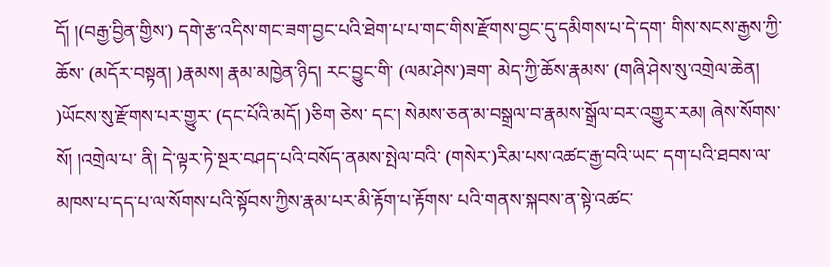དོ། །(བརྒྱ་བྱིན་གྱིས་) དགེ་རྩ་འདིས་གང་ཟག་བྱང་པའི་ཐེག་པ་པ་གང་གིས་རྫོགས་བྱང་དུ་དམིགས་པ་དེ་དག་ གིས་སངས་རྒྱས་ཀྱི་ཆོས་ (མདོར་བསྟན། )རྣམས། རྣམ་མཁྱེན་ཉིད། རང་བྱུང་གི་ (ལམ་ཤེས་)ཟག་ མེད་ཀྱི་ཆོས་རྣམས་ (གཞི་ཤེས་སུ་འགྲེལ་ཆེན། )ཡོངས་སུ་རྫོགས་པར་གྱུར་ (དང་པོའི་མདོ། )ཅིག ཅེས་ དང་། སེམས་ཅན་མ་བསྒྲལ་བ་རྣམས་སྒྲོལ་བར་འགྱུར་རམ། ཞེས་སོགས་སོ། །འགྲེལ་པ་ ནི། དེ་ལྟར་ཏེ་སྔར་བཤད་པའི་བསོད་ནམས་སྤེལ་བའི་ (གསེར་)རིམ་པས་འཚང་རྒྱ་བའི་ཡང་ དག་པའི་ཐབས་ལ་མཁས་པ་དད་པ་ལ་སོགས་པའི་སྟོབས་ཀྱིས་རྣམ་པར་མི་རྟོག་པ་རྟོགས་ པའི་གནས་སྐབས་ན་སྟེ་འཚང་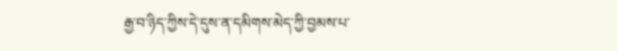རྒྱ་བ་ཉིད་ཀྱིས་དེ་དུས་ན་དམིགས་མེད་ཀྱི་བྱམས་པ་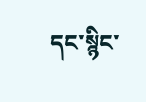དང་སྙིང་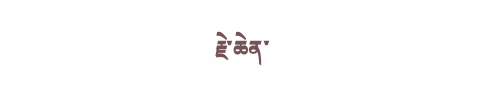རྗེ་ཆེན་